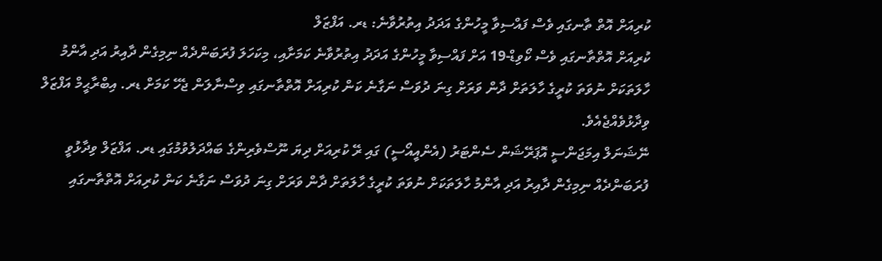ކުރިއަށް އޮތް ތާނގައި ވެސް ފައްސިވާ މީހުންގެ އަދަދު އިތުރުވާނެ: ޑރ. އަފްޒަލް
ކުރިއަށް އޮތްތާނގައި ވެސް ކޯވިޑް-19 އަށް ފައްސިވާ މީހުންގެ އަދަދު އިތުރުވާނެ ކަމަށާއި، މިކަހަލަ ފުރަބަންދެއް ނިމިގެން ދާއިރު އަދި އާންމު ހާލަތަކަށް ނުވަތަ ކުރީގެ ހާލަތަށް ދާން ވަރަށް ގިނަ ދުވަސް ނަގާނެ ކަން ކުރިއަށް އޮތްތާނގައި ވިސްނާލަން ޖެހޭ ކަމަށް ޑރ. އިބްރާޙީމް އަފްޒަލް ވިދާޅުވެއްޖެއެވެ.
ނޭޝަނަލް އިމަޖަންސީ އޮޕަރޭޝަން ސެންޓަރު (އެންއީއޯސީ) ގައި ރޭ ކުރިއަށް ދިޔަ ނޫސްވެރިންގެ ބައްދަލުވުމުގައި ޑރ. އަފްޒަލް ވިދާޅުވީ ފުރަބަންދެއް ނިމިގެން ދާއިރު އަދި އާންމު ހާލަތަކަށް ނުވަތަ ކުރީގެ ހާލަތަށް ދާން ވަރަށް ގިނަ ދުވަސް ނަގާނެ ކަން ކުރިއަށް އޮތްތާނގައި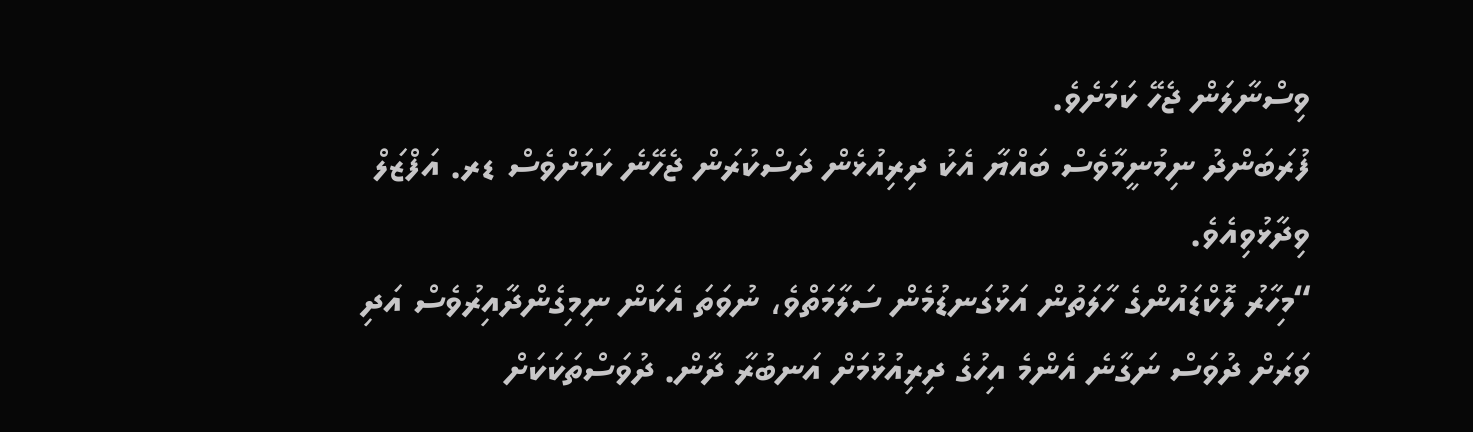ވިސްނާލަން ޖެހޭ ކަމަށެވެ.
ފުރަބަންދު ނިމުނީމާވެސް ބައްޔާ އެކު ދިރިއުޅެން ދަސްކުރަން ޖެހޭނެ ކަމަށްވެސް ޑރ. އަފްޒަލް ވިދާޅުވިއެވެ.
“މިހާރު ލޮކްޑައުންގެ ހާލަތުން އަޅުގަނޑުމެން ސަލާމަތްވެ، ނުވަތަ އެކަން ނިމިގެންދާއިރުވެސް އަދި ވަރަށް ދުވަސް ނަގާނެ އެންމެ އިހުގެ ދިރިއުޅުމަށް އަނބުރާ ދާން. ދުވަސްތަކަކަށް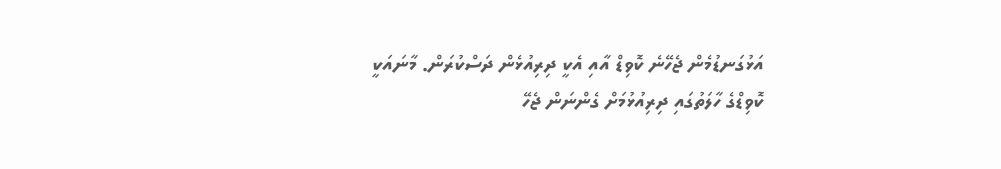އަޅުގަނޑުމެން ޖެހޭނެ ކޮވިޑް އާއި އެކީ ދިރިއުޅެން ދަސްކުރަން. މާނައަކީ ކޮވިޑްގެ ހާލަތުގައި ދިރިއުޅުމަށް ގެންނަން ޖެހޭ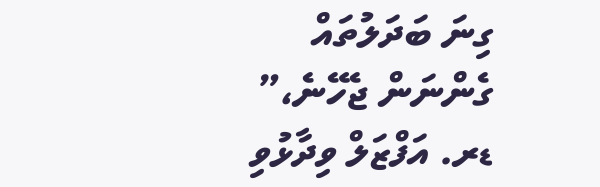ގިނަ ބަދަލުތައް ގެންނަން ޖެހޭނެ،” ޑރ. އަފްޒަލް ވިދާޅުވި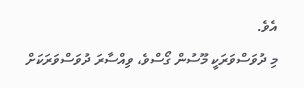އެވެ.
މި ދުވަސްވަރަކީ މޫސުން ގޯސްވެ، ވިއްސާރަ ދުވަސްވަރަކަށް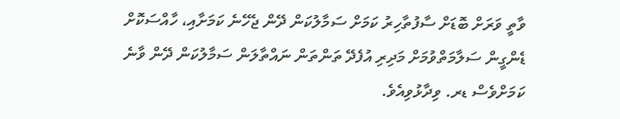ވާތީ ވަރަށް ބޮޑަށް ސާފުތާހިރު ކަމަށް ސަމާލުކަން ދޭން ޖެހޭނެ ކަމަށާއި، ހާއްސަކޮށް ޑެންގީން ސަލާމަތްވުމަށް މަދިރި އުފެދޭ ތަންތަން ނައްތާލަން ސަމާލުކަން ދޭން ވާނެ ކަމަށްވެސް ޑރ. ވިދާޅުވިއެވެ.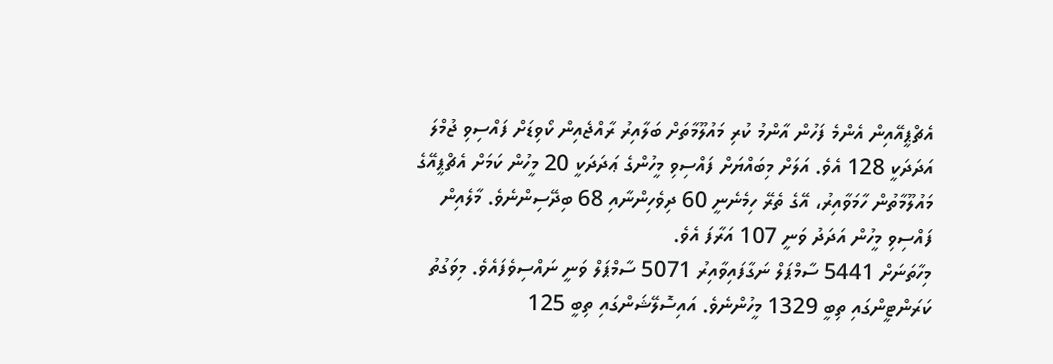އެޗްޕީއޭއިން އެންމެ ފަހުން އާންމު ކުރި މައުލޫމާތަށް ބަލާއިރު ރާއްޖެއިން ކޯވިޑަށް ފައްސިވި ޖުމްލަ އަދަދަކީ 128 އެވެ. އަލަށް މިބައްޔަށް ފައްސިވި މީހުންގެ ޢަދަދަކީ 20 މީހުން ކަމަށް އެޗްޕީއޭގެ މައުލޫމާތުން ހާމަވާއިރު، އޭގެ ތެރޭ ހިމެނެނީ 60 ދިވެހިންނާއި 68 ބިދޭސިންނެވެ. މާލެއިން ފައްސިވި މީހުން އަދަދު ވަނީ 107 އަރާފަ އެވެ.
މިހާތަނަށް 5441 ސާމްޕަލް ނަގާފައިވާއިރު 5071 ސާމްޕަލް ވަނީ ނައްސިވެފައެވެ. މިވަގުތު ކަރަންޓީންގައި ތިބީ 1329 މީހުންނެވެ. އައިސޮލޭޝަންގައި ތިބީ 125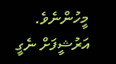މީހުންނެވެ.
އަރުޝީފަށް ނެގީ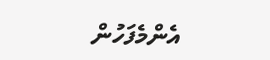އެންމެފަހުން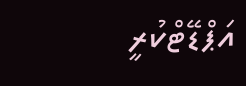އަޕްޑޭޓްކުރީ